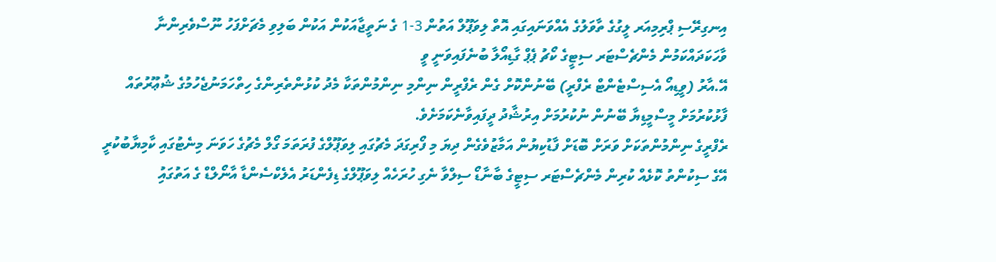އިނގިރޭސި ޕްރިމިއަރ ލީގުގެ ތާވަލުގެ އެއްވަނައިގައި އޮތް ލިވަޕޫލް އަތުން 3-1 ގެ ނަތީޖާއަކުން އަކުން ބަލިވި މެޗަށްފަހު ނޫސްވެރިންނާ ވާހަކަދައްކަމުން މެންޗެސްޓަރ ސިޓީގެ ކޯޗު ޕެޕް ގާޑިއޯލާ ބުނެފައިވަނީ ވީ
އޭ.އާރު (ވީޑިއޯ އެސިސްޓެންޓް ރެފްރީ) ބޭނުންކޮށް ގެން ރެފްރީން ނިންމި ނިންމުންތަކާ މެދު ކުޅުންތެރިންގެ ހިތްހަމަނުޖެހުމުގެ ޝުޢޫރުތައް ފާޅުކުރުމަށް މީސްމީޑިޔާ ބޭނުން ނުކުރުމަށް އިރުޝާދު ދީފައިވާނެކަމަށެވެ.
ރެފްރީގެ ނިންމުންތަކަށް ވަރަށް ބޮޑަށް ފާޑުކިޔުން އަމާޒުވެގެން ދިޔަ މި ފޯރިގަދަ މެޗުގައި ލިވަޕޫލްގެ ފުރަތަމަ ގޯލް މެޗުގެ ހަވަނަ މިނެޓުގައި ކާމިޔާބުކުރީ އޭގެ ސިކުންތު ކޮޅެއް ކުރިން މެންޗެސްޓަރ ސިޓީގެ ބާނާޑޯ ސިލްވާ ނެގި ހުރަހެއް ލިވަޕޫލްގެ ޑިފެންޑަރު އެލެކްސެންޑާ އާނޯލްޑް ގެ އަތުގައިު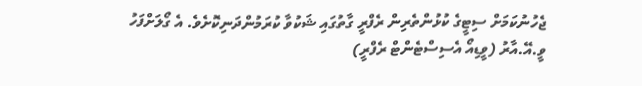ޖެހުނުކަމަށް ސިޓީގެ ކުޅުންތެރިން ރެފްރީ ގާތުގައި ޝަކުވާ ކުރަމުންދަނިކޮށެވެ. އެ ގޯލަށްފަހު ވީ.އޭ.އާރު (ވީޑިއޯ އެސިސްޓެންޓް ރެފްރީ)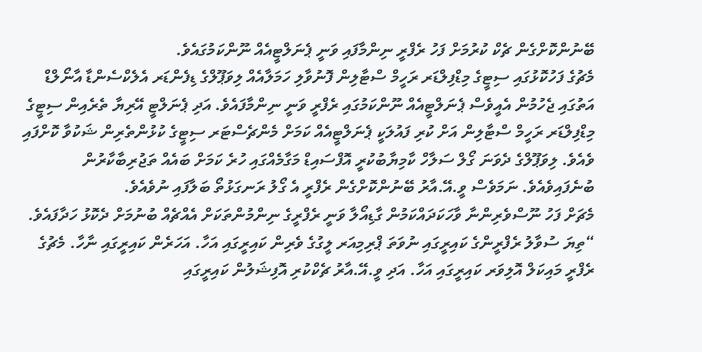ބޭނުންކޮށްގެން ޗެކް ކުރުމަށް ފަހު ރެފްރީ ނިންމާފައި ވަނީ ޕެނަލްޓީއެއް ނޫންކަމުގައެވެ.
މެޗުގެ ފަހުކޮޅުގައި ސިޓީގެ މިޑްފިލްޑަރ ރަހީމް ސްޓާލިން ފޮނުވާލި ހަމަލާއެއް ލިވަޕޫލްގެ ޑިފެންޑަރ އެލެކްސެންޑާ އާނޯލްޑް އަތުގައި ޖެހުމުން އެއީވެސް ޕެނަލްޓީއެއް ނޫންކަމުގައި ރެފްރީ ވަނީ ނިންމާފައެވެ. އަދި ޕެނަލްޓީ އޭރިޔާ ތެރެއިން ސިޓީގެ މިޑްފިލްޑަރ ރަހީމް ސްޓާލިން އަށް ކުރި ފައުލަކީ ޕެނަލްޓީއެއް ކަމަށް މެންޗެސްޓަރ ސިޓީގެ ކުޅުންތެރިން ޝަކުވާ ކޮށްފައި ވެއެވެ. ލިވަޕޫލްގެ ދެވަނަ ގޯލް ސަލާހް ކާމިޔާބުކުރީ އޮފްސައިޑް މަގާމެއްގައި ހުރެ ކަމަށް ބައެއް ތަޖުރިބާކާރުން ބުނެފައިވެއެވެ. ނަމަވެސް ވީ.އޭ.އާރު ބޭނުންކޮށްގެން ރެފްރީ އެ ގޯލު ރަނގަޅުތޯ ބަލާފައި ނުވެއެވެ.
މެޗަށް ފަހު ނޫސްވެރިންނާ ވާހަކަދައްކަމުން ގާޑިއޯލާ ވަނީ ރެފްރީގެ ނިންމުންތަކަށް އެއްޗެއް ބުނުމަށް ދެކޮޅު ހަދާފައެވެ. “ތިޔަ ސުވާލު ރެފްރީންގެ ކައިރީގައި ނުވަތަ ޕްރިމިއަރ ލީގުގެ ވެރިން ކައިރީގައި އަހާ. އަހަރެން ކައިރީގައި ނާހާ. މެޗުގެ ރެފްރީ މައިކަލް އޮލިވަރ ކައިރީގައި އަހާ. އަދި ވީ.އޭ.އާރު ޗެކްކުރި އޮފިޝަލުން ކައިރީގައި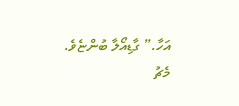އަހާ.” ގާޑިއޯލާ ބުންޏެވެ.
މެޗު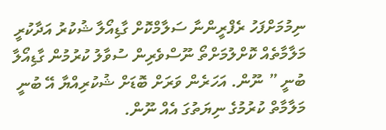ނިމުމަށްފަހު ރެފްރީންނާ ސަލާމްކޮށް ގާޑިއޯލާ ޝުކުރު އަދާކުރީ މަލާމާތެއް ކޮށްލުމަށްތޯ ނޫސްވެރިން ސުވާލު ކުރުމުން ގާޑިއޯލާ ބުނީ ” ނޫން. އަހަރެން ވަރަށް ބޮޑަށް ޝުކުރިއްޔާ އޭ ބުނީ މަލާމާތް ކުރުމުގެ ނިޔަތުގަ އެއް ނޫން.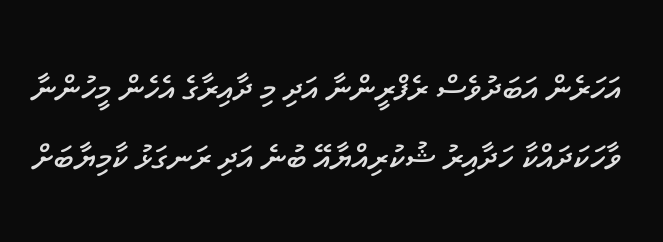އަހަރެން އަބަދުވެސް ރެފްރީންނާ އަދި މި ދާއިރާގެ އެހެން މީހުންނާ ވާހަކަދައްކާ ހަދާއިރު ޝުކުރިއްޔާއޭ ބުނެ އަދި ރަނގަޅު ކާމިޔާބަށް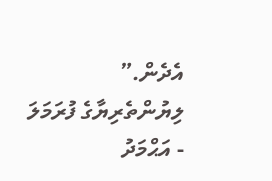އެދެން.”
ލިޔުންތެރިޔާގެ ފުރަމަލަ
- އަޙްމަދު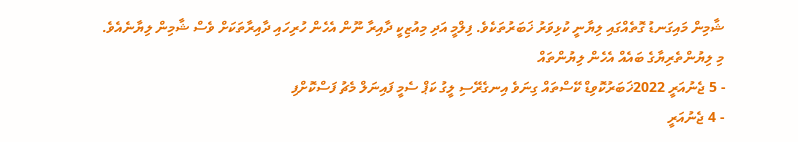ޝާމިން މައިގަނޑު ގޮތެއްގައި ލިޔާނީ ކުޅިވަރު ޚަބަރުތަކެވެ. ފިލްމީ އަދި މިއުޒިކީ ދާއިރާ ނޫން އެހެން ހުރިހައި ދާއިރާތަކަށް ވެސް ޝާމިން ލިޔާނެއެވެ.
މި ލިޔުންތެރިޔާގެ ބައެއް އެހެން ލިޔުންތައް
- 5 ޖެނުއަރީ 2022ޚަބަރުކޮވިޑް ކޭސްތައް ގިނަވެ އިނގެރޭސި ލީގު ކަޕް ސެމީ ފައިނަލް މެޗު ފަސްކޮށްފި
- 4 ޖެނުއަރީ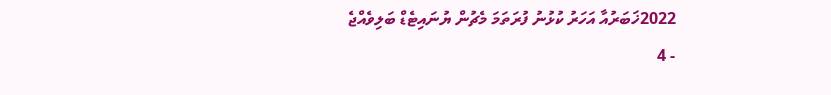2022ޚަބަރުއާ އަހަރު ކުޅުނު ފުރަތަމަ މެޗުން ޔުނައިޓެޑް ބަލިވެއްޖެ
- 4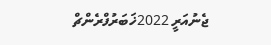ޖެނުއަރީ 2022ޚަބަރުފްރެންޗް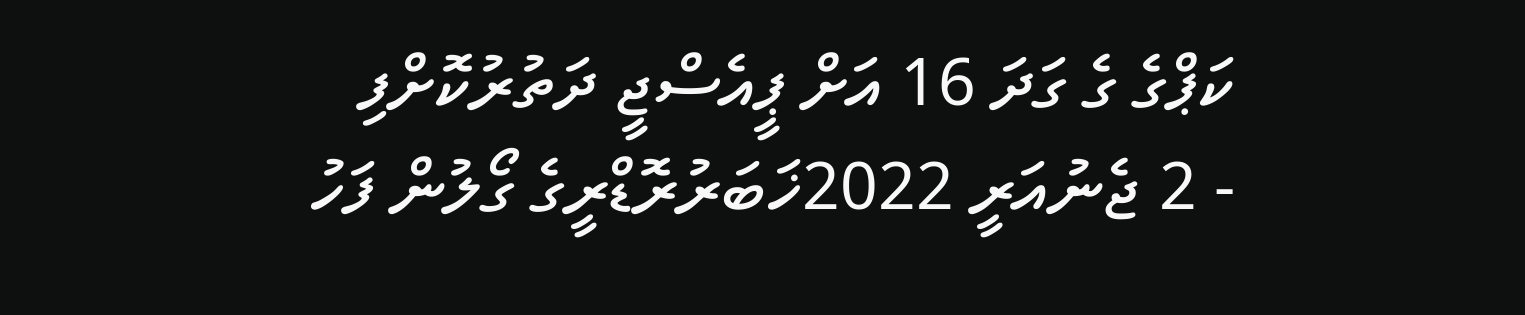ކަޕްގެ ގެ ގަދަ 16 އަށް ޕީއެސްޖީ ދަތުރުކޮށްފި
- 2 ޖެނުއަރީ 2022ޚަބަރުރޮޑްރީގެ ގޯލުން ފަހު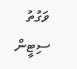ވަގުތު ސިޓީން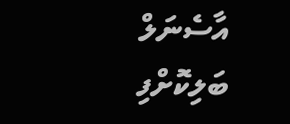އާސެނަލް ބަލިކޮށްފި